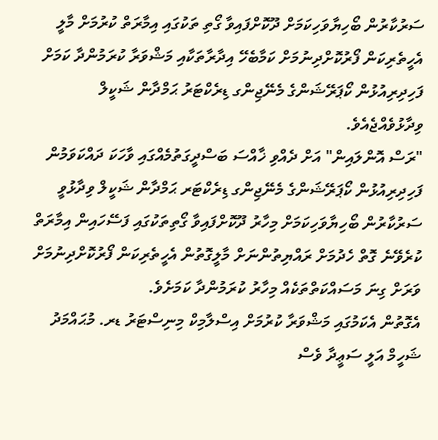ސަރުކާރުން ބޯހިޔާވަހިކަމަށް ދޫކޮށްފައިވާ ގޯތި ތަކުގައި އިމާރަތް ކުރުމަށް މާލީ އެހީތެރިކަން ފޯރުކޮށްދިނުމަށް ކަމާބެހޭ އިދާރާތަކާއި މަޝްވަރާ ކުރަމުންދާ ކަމަށް ފަހިދިރިއުޅުން ކޯޕަރޭޝަންގެ މެނޭޖިންގ ޑިރެކްޓަރު ޙަމްދާން ޝަކީލް ވިދާޅުވެއްޖެއެވެ.
"ރަސް އޮންލައިން" އަށް ދެއްވި ޚާއްސަ ބަސްދީގަތުމެއްގައި ވާހަކަ ދައްކަވަމުން ފަހިދިރިއުޅުން ކޯޕަރޭޝަންގެ މެނޭޖިންގ ޑިރެކްޓަރ ޙަމްދާން ޝަކީލް ވިދާޅުވީ ސަރުކާރުން ބޯހިޔާވަހިކަމަށް މިހާރު ދޫކޮށްފައިވާ ގޯތިތަކުގައި ފަސޭހައިން އިމާރަތް ކުރެވޭނެ ގޮތް ހެދުމަށް ރައްޔިތުންނަށް މާލީގޮތުން އެހީތެރިކަން ފޯރުކޮށްދިނުމަށް ވަރަށް ގިނަ މަސައްކަތްތަކެއް މިހާރު ކުރަމުންދާ ކަމަށެވެ.
އެގޮތުން އެކަމުގައި މަޝްވަރާ ކުރުމަށް އިސްލާމިކް މިނިސްޓަރު ޑރ. މުޙައްމަދު ޝަހީމް އަލީ ސަޢީދާ ވެސް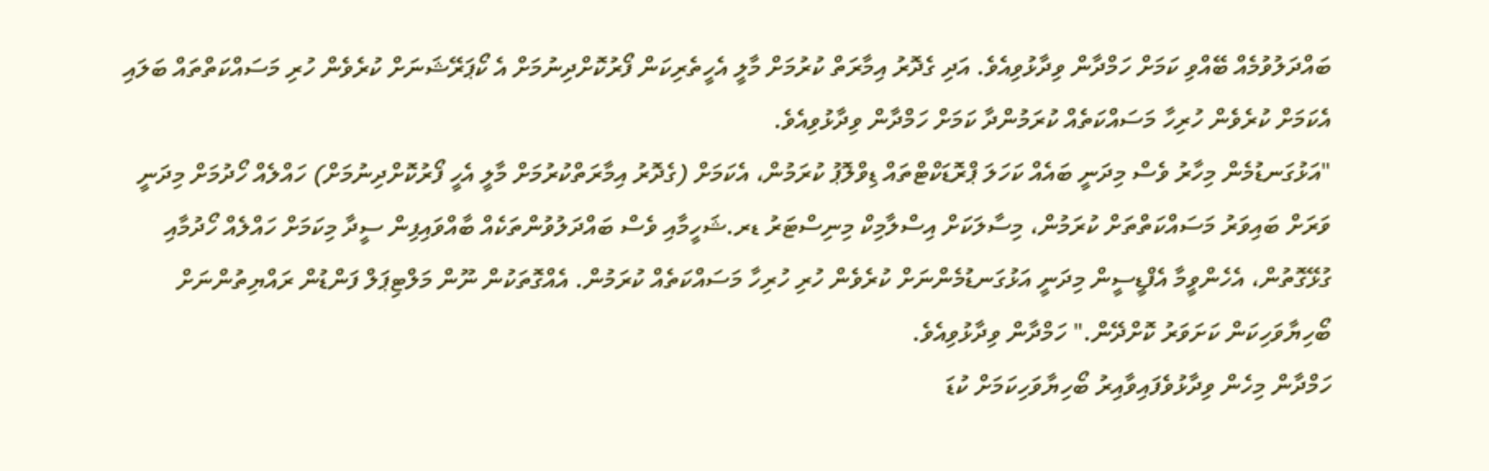ބައްދަލުވުމެއް ބޭއްވި ކަމަށް ހަމްދާން ވިދާޅުވިއެވެ. އަދި ގެދޮރު އިމާރަތް ކުރުމަށް މާލީ އެހީތެރިކަން ފޯރުކޮށްދިނުމަށް އެ ކޯޕަރޭޝަނަށް ކުރެވެން ހުރި މަސައްކަތްތައް ބަލައި އެކަމަށް ކުރެވެން ހުރިހާ މަސައްކަތެއް ކުރަމުންދާ ކަމަށް ހަމްދާން ވިދާޅުވިއެވެ.
"އަޅުގަނޑުމެން މިހާރު ވެސް މިދަނީ ބައެއް ކަހަލަ ޕްރޮޑަކްޓްތައް ޑިވްލޮޕު ކުރަމުން، އެކަމަށް (ގެދޮރު އިމާރަތްކުރުމަށް މާލީ އެހީ ފޯރުކޮށްދިނުމަށް) ހައްލެއް ހޯދުމަށް މިދަނީ ވަރަށް ބައިވަރު މަސައްކަތްތަށް ކުރަމުން، މިސާލަކަށް އިސްލާމިކް މިނިސްޓަރު ޑރ.ޝަހީމާއި ވެސް ބައްދަލުވުންތަކެއް ބާއްވައިފިން ސީދާ މިކަމަށް ހައްލެއް ހޯދުމާއި ގުޅޭގޮތުން، އެހެންވީމާ އެފްޑީސީން މިދަނީ އަޅުގަނޑުމެންނަށް ކުރެވެން ހުރި ހުރިހާ މަސައްކަތެއް ކުރަމުން. އެއްގޮތަކުން ނޫން މަލްޓިޕަލް ފަންޑުން ރައްޔިތުންނަށް ބޯހިޔާވަހިކަން ކަށަވަރު ކޮށްދޭން." ހަމްދާން ވިދާޅުވިއެވެ.
ހަމްދާން މިހެން ވިދާޅުވެފައިވާއިރު ބޯހިޔާވަހިކަމަށް ކުޑަ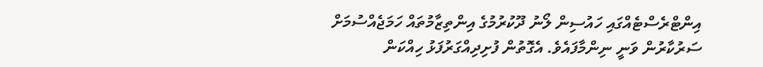އިންޓްރެސްޓެއްގައި ހައުސިން ލޯނު ދޫކުރުމުގެ އިންތިޒާމުތައް ހަމަޖެއްސުމަށް ސަރުކާރުން ވަނީ ނިންމާފައެވެ. އެގޮތުން ފުށިދިއްގަރުފަޅު ހިއްކަން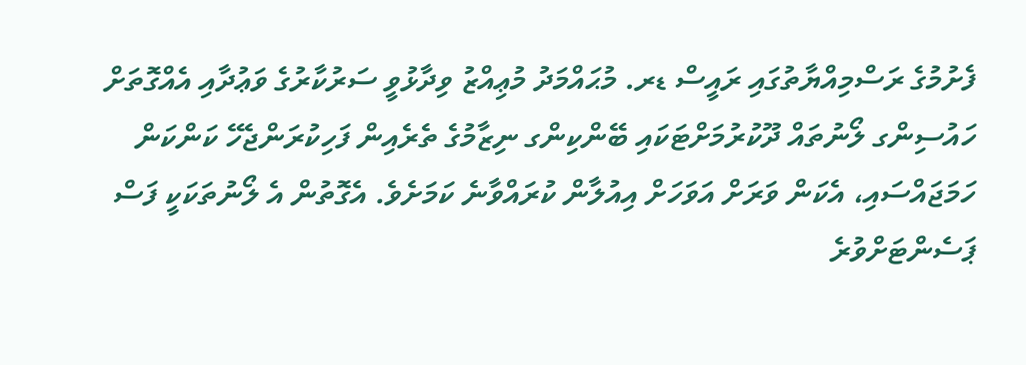ފެށުމުގެ ރަސްމިއްޔާތުގައި ރައީސް ޑރ. މުޙައްމަދު މުޢިއްޒު ވިދާޅުވީ ސަރުކާރުގެ ވަޢުދާއި އެއްގޮތަށް ހައުސިންގ ލޯނުތައް ދޫކުރުމަށްޓަކައި ބޭންކިންގ ނިޒާމުގެ ތެރެއިން ފަހިކުރަންޖެހޭ ކަންކަން ހަމަޖައްސައި، އެކަން ވަރަށް އަވަހަށް އިއުލާން ކުރައްވާނެ ކަމަށެވެ. އެގޮތުން އެ ލޯނުތަކަކީ ފަސް ޕަސެންޓަށްވުރެ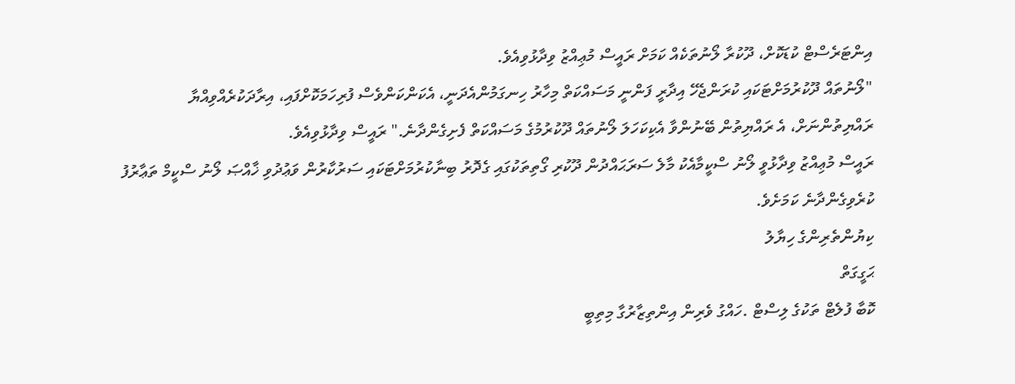އިންޓަރެސްޓް ކުޑަކޮށް، ދޫކުރާ ލޯނުތަކެއް ކަމަށް ރައީސް މުޢިއްޒު ވިދާޅުވިއެވެ.
"ލޯނުތައް ދޫކުރުމަށްޓަކައި ކުރަންޖެހޭ އިދާރީ ފަންނީ މަސައްކަތް މިހާރު ހިނގަމުންއެދަނީ، އެކަންކަންވެސް ފުރިހަމަކޮށްފައި، އިރާދަކުރެއްވިއްޔާ ރައްޔިތުންނަށް، އެ ރައްޔިތުން ބޭނުންވާ އެކިކަހަލަ ލޯނުތައް ދޫކުރުމުގެ މަސައްކަތް ފެށިގެންދާނެ." ރައީސް ވިދާޅުވިއެވެ.
ރައީސް މުޢިއްޒު ވިދާޅުވީ ލޯނު ސްކީމާއެކު މާލެ ސަރަޙައްދުން ދޫކުރި ގޯތިތަކުގައި ގެދޮރު ބިނާކުރުމަށްޓަކައި ސަރުކާރުން ވަޢުދުވި ޚާއްޞަ ލޯނު ސްކީމް ތަޢާރުފު ކުރެވިގެންދާނެ ކަމަށެވެ.
ކިޔުންތެރިންގެ ހިޔާލު
ޙަގީގަތް
ކޮބާ ފުލެޓް ތަކުގެ ލިސްޓް .ހައްގު ވެރިން އިންތިޒާރުގާ މިތިބީ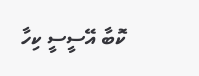ކޮބާ އޭސީސީ ކިހާ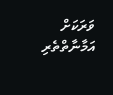ވަރަކަށް އަމާނާތްތެރި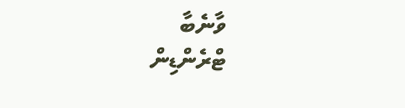ވާނެބާ
ޓްރެންޑިން